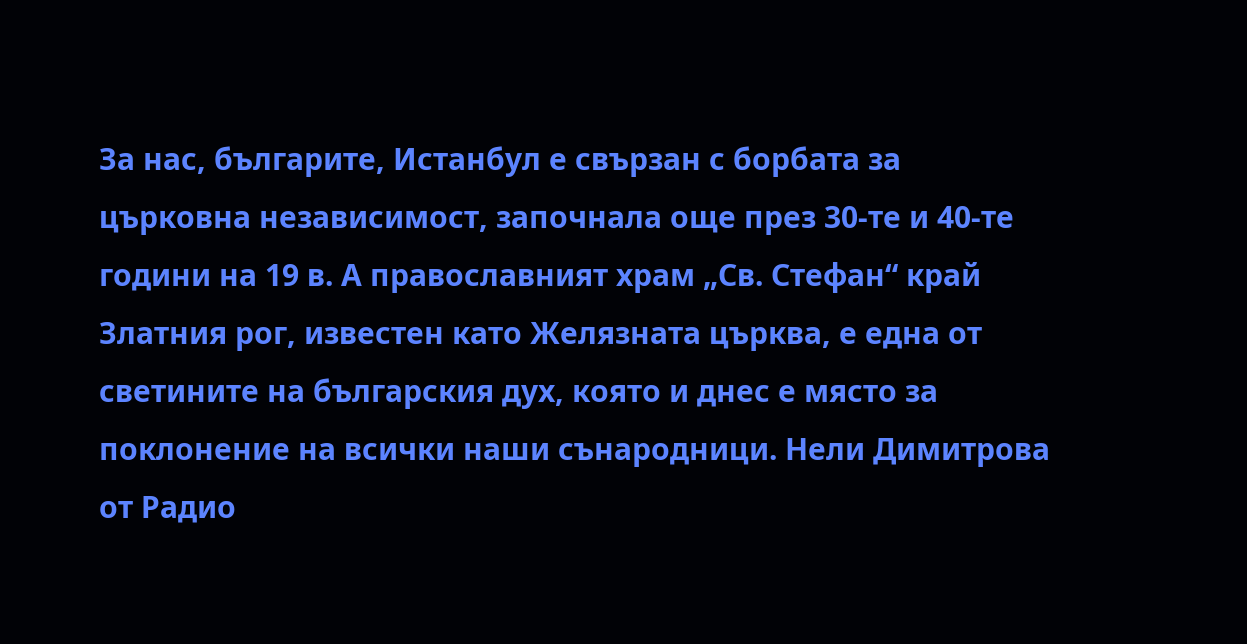За нас, българите, Истанбул е свързан с борбата за църковна независимост, започнала още през 30-те и 40-те години на 19 в. А православният храм „Св. Стефан“ край Златния рог, известен като Желязната църква, е една от светините на българския дух, която и днес е място за поклонение на всички наши сънародници. Нели Димитрова от Радио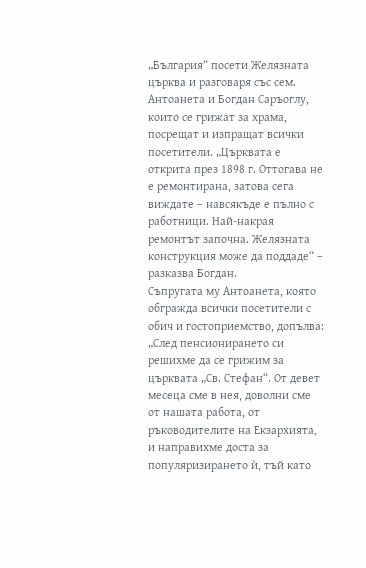„България“ посети Желязната църква и разговаря със сем. Антоанета и Богдан Саръоглу, които се грижат за храма, посрещат и изпращат всички посетители. „Църквата е открита през 1898 г. Оттогава не е ремонтирана, затова сега виждате – навсякъде е пълно с работници. Най-накрая ремонтът започна. Желязната конструкция може да поддаде“ – разказва Богдан.
Съпругата му Антоанета, която обгражда всички посетители с обич и гостоприемство, допълва: „След пенсионирането си решихме да се грижим за църквата „Св. Стефан“. От девет месеца сме в нея, доволни сме от нашата работа, от ръководителите на Екзархията, и направихме доста за популяризирането ѝ, тъй като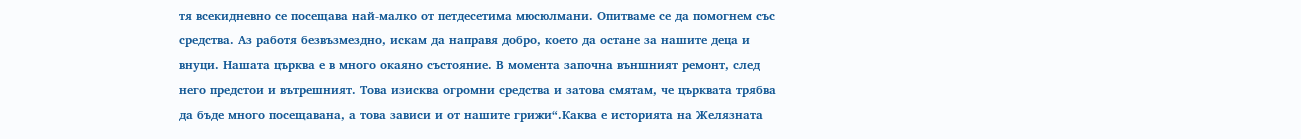тя всекидневно се посещава най-малко от петдесетима мюсюлмани. Опитваме се да помогнем със средства. Аз работя безвъзмездно, искам да направя добро, което да остане за нашите деца и внуци. Нашата църква е в много окаяно състояние. В момента започна външният ремонт, след него предстои и вътрешният. Това изисква огромни средства и затова смятам, че църквата трябва да бъде много посещавана, а това зависи и от нашите грижи“.Каква е историята на Желязната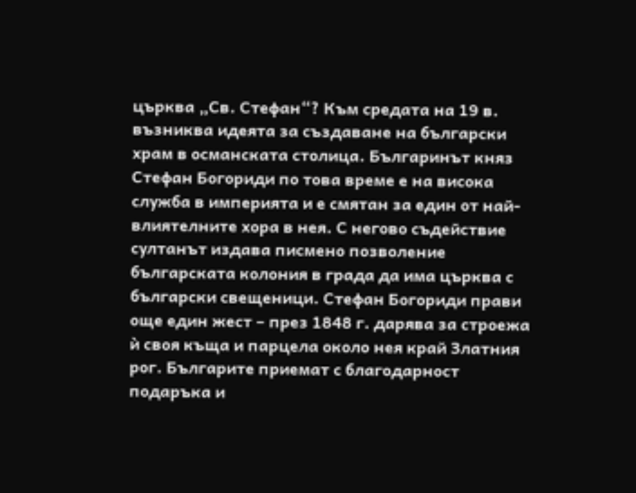църква „Св. Стефан“? Към средата на 19 в. възниква идеята за създаване на български храм в османската столица. Българинът княз Стефан Богориди по това време е на висока служба в империята и е смятан за един от най-влиятелните хора в нея. С негово съдействие султанът издава писмено позволение българската колония в града да има църква с български свещеници. Стефан Богориди прави още един жест – през 1848 г. дарява за строежа ѝ своя къща и парцела около нея край Златния рог. Българите приемат с благодарност подаръка и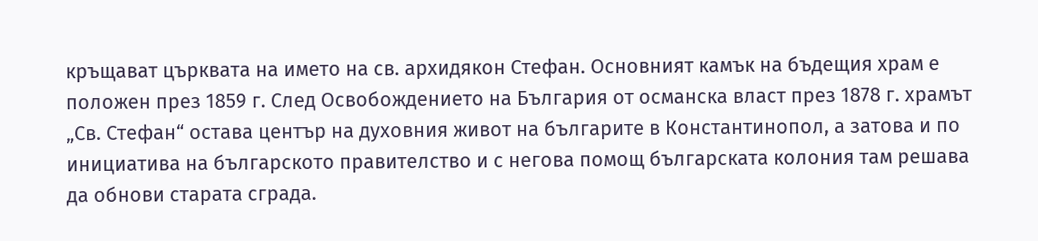кръщават църквата на името на св. архидякон Стефан. Основният камък на бъдещия храм е положен през 1859 г. След Освобождението на България от османска власт през 1878 г. храмът „Св. Стефан“ остава център на духовния живот на българите в Константинопол, а затова и по инициатива на българското правителство и с негова помощ българската колония там решава да обнови старата сграда.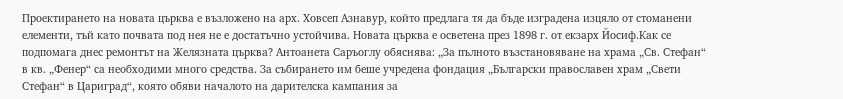Проектирането на новата църква е възложено на арх. Ховсеп Азнавур, който предлага тя да бъде изградена изцяло от стоманени елементи, тъй като почвата под нея не е достатъчно устойчива. Новата църква е осветена през 1898 г. от екзарх Йосиф.Как се подпомага днес ремонтът на Желязната църква? Антоанета Саръоглу обяснява: „За пълното възстановяване на храма „Св. Стефан“ в кв. „Фенер“ са необходими много средства. За събирането им беше учредена фондация „Български православен храм „Свети Стефан“ в Цариград“, която обяви началото на дарителска кампания за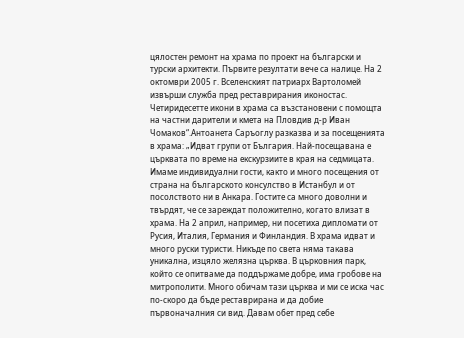цялостен ремонт на храма по проект на български и турски архитекти. Първите резултати вече са налице. На 2 октомври 2005 г. Вселенският патриарх Вартоломей извърши служба пред реставрирания иконостас. Четиридесетте икони в храма са възстановени с помощта на частни дарители и кмета на Пловдив д-р Иван Чомаков“.Антоанета Саръоглу разказва и за посещенията в храма: „Идват групи от България. Най-посещавана е църквата по време на екскурзиите в края на седмицата. Имаме индивидуални гости, както и много посещения от страна на българското консулство в Истанбул и от посолството ни в Анкара. Гостите са много доволни и твърдят, че се зареждат положително, когато влизат в храма. На 2 април, например, ни посетиха дипломати от Русия, Италия, Германия и Финландия. В храма идват и много руски туристи. Никъде по света няма такава уникална, изцяло желязна църква. В църковния парк, който се опитваме да поддържаме добре, има гробове на митрополити. Много обичам тази църква и ми се иска час по-скоро да бъде реставрирана и да добие първоначалния си вид. Давам обет пред себе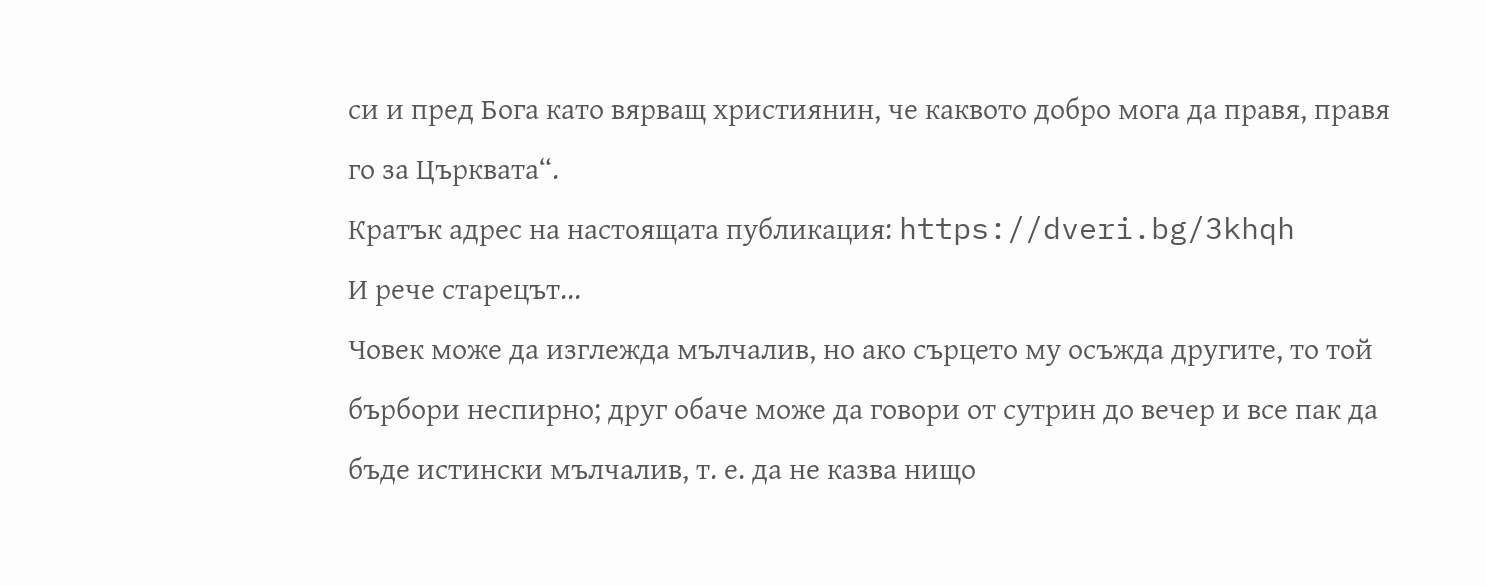си и пред Бога като вярващ християнин, че каквото добро мога да правя, правя го за Църквата“.
Кратък адрес на настоящата публикация: https://dveri.bg/3khqh
И рече старецът...
Човек може да изглежда мълчалив, но ако сърцето му осъжда другите, то той бърбори неспирно; друг обаче може да говори от сутрин до вечер и все пак да бъде истински мълчалив, т. е. да не казва нищо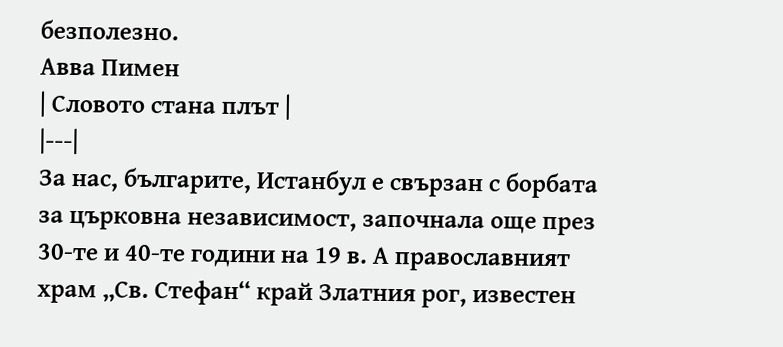безполезно.
Авва Пимен
| Словото стана плът |
|---|
За нас, българите, Истанбул е свързан с борбата за църковна независимост, започнала още през 30-те и 40-те години на 19 в. А православният храм „Св. Стефан“ край Златния рог, известен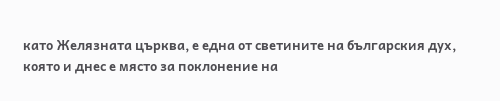като Желязната църква, е една от светините на българския дух, която и днес е място за поклонение на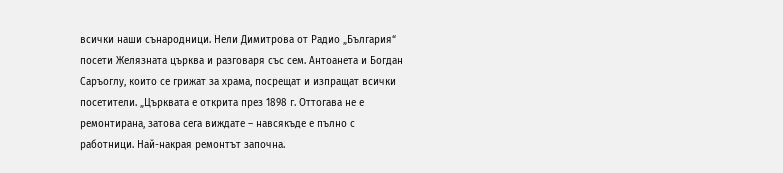всички наши сънародници. Нели Димитрова от Радио „България“ посети Желязната църква и разговаря със сем. Антоанета и Богдан Саръоглу, които се грижат за храма, посрещат и изпращат всички посетители. „Църквата е открита през 1898 г. Оттогава не е ремонтирана, затова сега виждате – навсякъде е пълно с работници. Най-накрая ремонтът започна.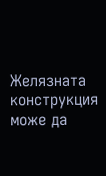Желязната конструкция може да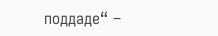поддаде“ –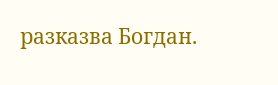разказва Богдан.